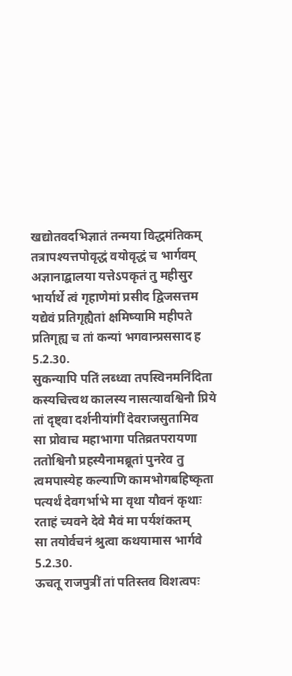खद्योतवदभिज्ञातं तन्मया विद्धमंतिकम्
तत्रापश्यत्तपोवृद्धं वयोवृद्धं च भार्गवम्
अज्ञानाद्बालया यत्तेऽपकृतं तु महीसुर
भार्यार्थे त्वं गृहाणेमां प्रसीद द्विजसत्तम
यद्येवं प्रतिगृह्यैतां क्षमिष्यामि महीपते
प्रतिगृह्य च तां कन्यां भगवान्प्रससाद ह 5.2.30.
सुकन्यापि पतिं लब्ध्वा तपस्विनमनिंदिता
कस्यचित्त्वथ कालस्य नासत्यावश्विनौ प्रिये
तां दृष्ट्वा दर्शनीयांगीं देवराजसुतामिव
सा प्रोवाच महाभागा पतिव्रतपरायणा
ततोश्विनौ प्रहस्यैनामब्रूतां पुनरेव तु
त्वमपास्येह कल्याणि कामभोगबहिष्कृता
पत्यर्थं देवगर्भाभे मा वृथा यौवनं कृथाः
रताहं च्यवने देवे मैवं मा पर्यशंकतम्
सा तयोर्वचनं श्रुत्वा कथयामास भार्गवे 5.2.30.
ऊचतू राजपुत्रीं तां पतिस्तव विशत्वपः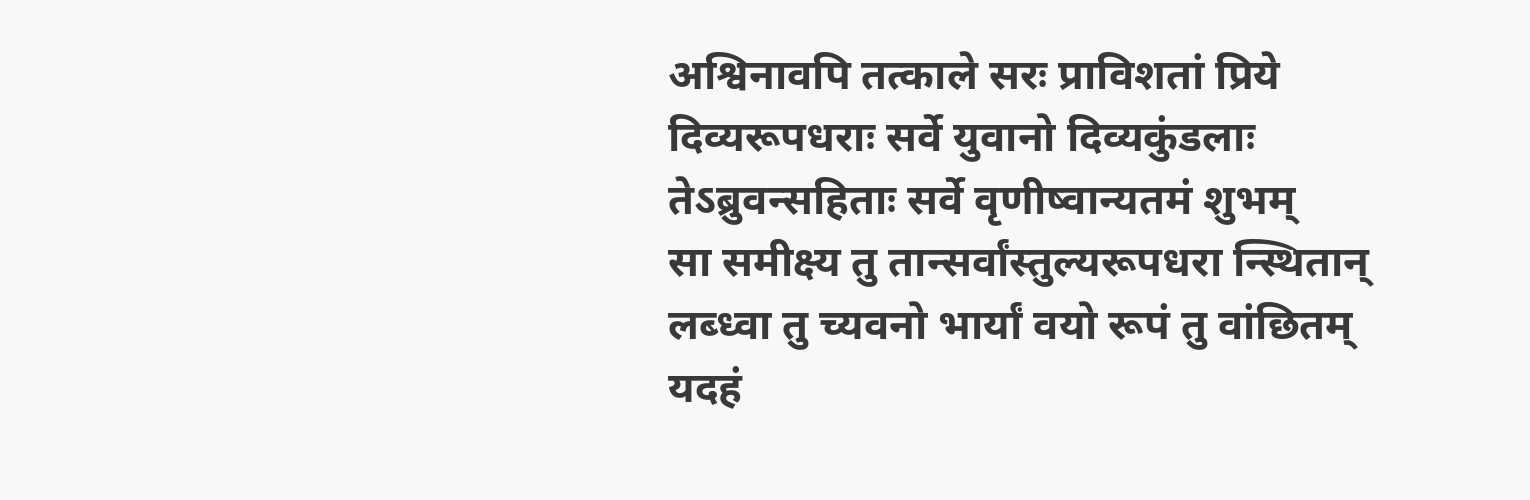अश्विनावपि तत्काले सरः प्राविशतां प्रिये
दिव्यरूपधराः सर्वे युवानो दिव्यकुंडलाः
तेऽब्रुवन्सहिताः सर्वे वृणीष्वान्यतमं शुभम्
सा समीक्ष्य तु तान्सर्वांस्तुल्यरूपधरा न्स्थितान्
लब्ध्वा तु च्यवनो भार्यां वयो रूपं तु वांछितम्
यदहं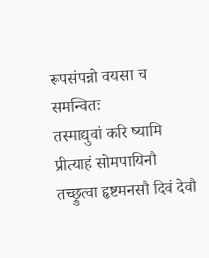रूपसंपन्नो वयसा च समन्वितः
तस्माद्युवां करि ष्यामि प्रीत्याहं सोमपायिनौ
तच्छ्रुत्वा हृष्टमनसौ दिवं देवौ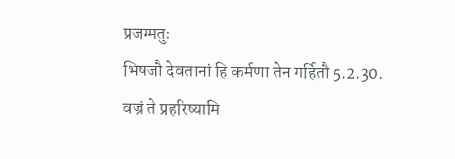प्रजग्मतुः
भिषजौ देवतानां हि कर्मणा तेन गर्हितौ 5.2.30.
वज्रं ते प्रहरिष्यामि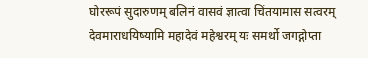घोररूपं सुदारुणम् बलिनं वासवं ज्ञात्वा चिंतयामास सत्वरम्
देवमाराधयिष्यामि महादेवं महेश्वरम् यः समर्थो जगद्गोप्ता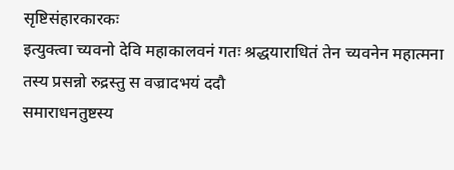सृष्टिसंहारकारकः
इत्युक्त्वा च्यवनो देवि महाकालवनं गतः श्रद्धयाराधितं तेन च्यवनेन महात्मना
तस्य प्रसन्नो रुद्रस्तु स वज्रादभयं ददौ
समाराधनतुष्टस्य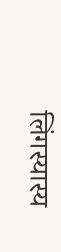लिंगस्यास्य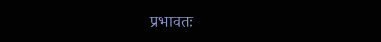प्रभावतः